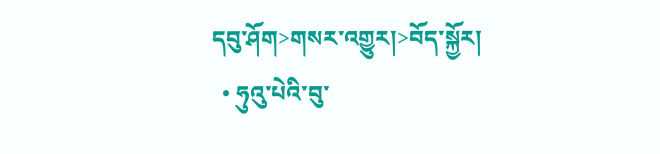དབུ་ཤོག>གསར་འགྱུར།>བོད་སྐྱོར།
  • ཧུའུ་པེའི་བུ་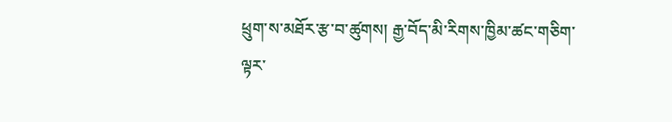ཕྲུག་ས་མཐོར་རྩ་བ་ཚུགས། རྒྱ་བོད་མི་རིགས་ཁྱིམ་ཚང་གཅིག་ལྟར་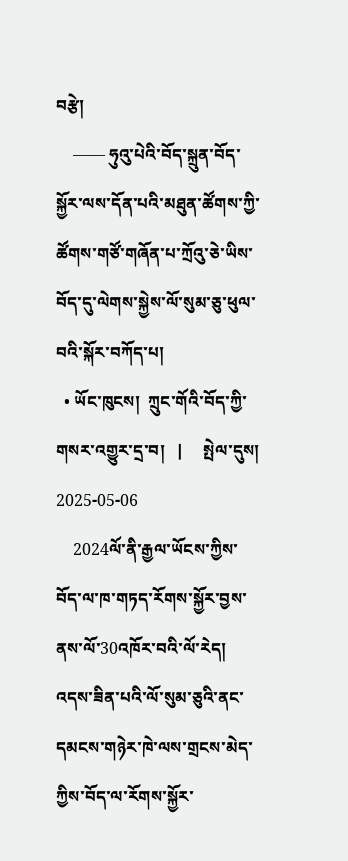བརྩེ།
    —— ཧུའུ་པེའི་བོད་སྐྲུན་བོད་སྐྱོར་ལས་དོན་པའི་མཐུན་ཚོགས་ཀྱི་ཚོགས་གཙོ་གཞོན་པ་ཀྲོའུ་ཅེ་ཡིས་བོད་དུ་ལེགས་སྐྱེས་ལོ་སུམ་ཅུ་ཕུལ་བའི་སྐོར་བཀོད་པ།
  • ཡོང་ཁུངས།  ཀྲུང་གོའི་བོད་ཀྱི་གསར་འགྱུར་དྲ་བ།   |     སྤེལ་དུས།  2025-05-06
    2024ལོ་ནི་རྒྱལ་ཡོངས་ཀྱིས་བོད་ལ་ཁ་གཏད་རོགས་སྐྱོར་བྱས་ནས་ལོ་30འཁོར་བའི་ལོ་རེད། འདས་ཟིན་པའི་ལོ་སུམ་ཅུའི་ནང་དམངས་གཉེར་ཁེ་ལས་གྲངས་མེད་ཀྱིས་བོད་ལ་རོགས་སྐྱོར་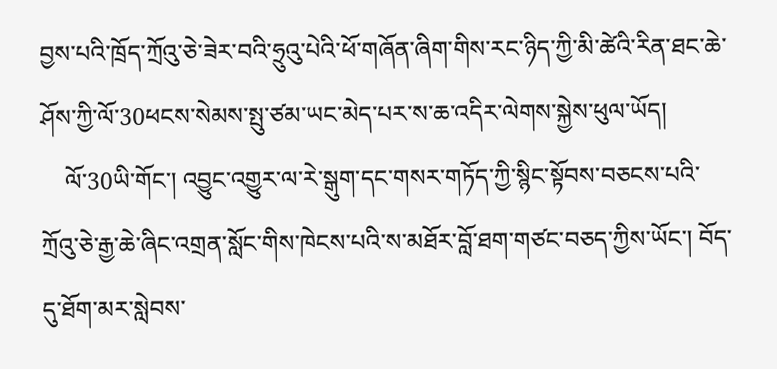བྱས་པའི་ཁྲོད་ཀྲོའུ་ཅེ་ཟེར་བའི་ཧྲུའུ་པེའི་ཕོ་གཞོན་ཞིག་གིས་རང་ཉིད་ཀྱི་མི་ཚེའི་རིན་ཐང་ཆེ་ཤོས་ཀྱི་ལོ་30ཕངས་སེམས་སྤུ་ཙམ་ཡང་མེད་པར་ས་ཆ་འདིར་ལེགས་སྐྱེས་ཕུལ་ཡོད།
    ལོ་30ཡི་གོང་། འབྱུང་འགྱུར་ལ་རེ་སྒུག་དང་གསར་གཏོད་ཀྱི་སྙིང་སྟོབས་བཅངས་པའི་ཀྲོའུ་ཅེ་རྒྱ་ཆེ་ཞིང་འགྲན་སློང་གིས་ཁེངས་པའི་ས་མཐོར་བློ་ཐག་གཙང་བཅད་ཀྱིས་ཡོང་། བོད་དུ་ཐོག་མར་སླེབས་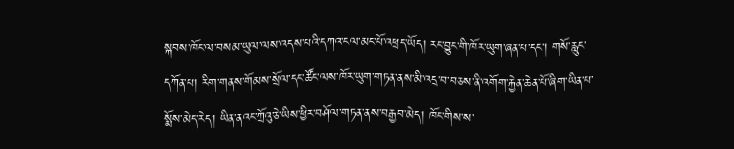སྐབས་ཁོང་ལ་བསམ་ཡུལ་ལས་འདས་པའི་དཀའ་ངལ་མང་པོ་འཕྲད་ཡོད། རང་བྱུང་གི་ཁོར་ཡུག་ཞན་པ་དང་། གསོ་རླུང་དཀོན་པ། རིག་གནས་གོམས་སྲོལ་དང་ཚོང་ལས་ཁོར་ཡུག་གཏན་ནས་མི་འདྲ་བ་བཅས་ནི་འགོག་རྐྱེན་ཆེན་པོ་ཞིག་ཡིན་པ་སྨོས་མེད་རེད། ཡིན་ནའང་ཀྲོའུ་ཅེ་ཡིས་ཕྱིར་བཤོལ་གཏན་ནས་བརྒྱབ་མེད། ཁོང་གིས་ས་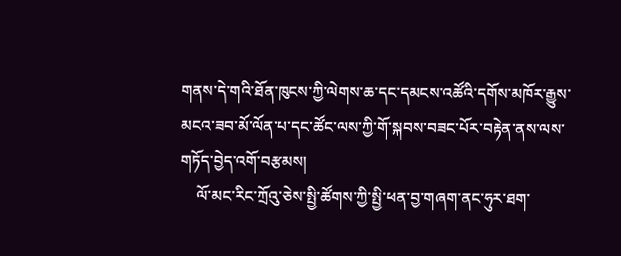གནས་དེ་གའི་ཐོན་ཁུངས་ཀྱི་ལེགས་ཆ་དང་དམངས་འཚོའི་དགོས་མཁོར་རྒྱུས་མངའ་ཟབ་མོ་ལོན་པ་དང་ཚོང་ལས་ཀྱི་གོ་སྐབས་བཟང་པོར་བརྟེན་ནས་ལས་གཏོད་བྱེད་འགོ་བརྩམས།
    ལོ་མང་རིང་ཀྲོའུ་ཅེས་སྤྱི་ཚོགས་ཀྱི་སྤྱི་ཕན་བྱ་གཞག་ནང་ཧུར་ཐག་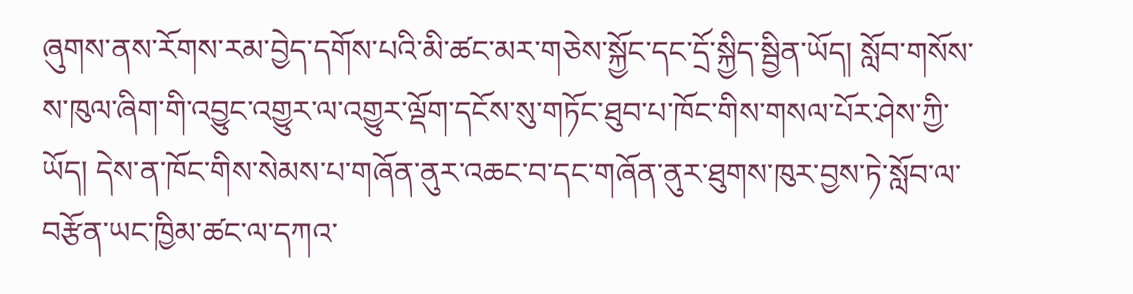ཞུགས་ནས་རོགས་རམ་བྱེད་དགོས་པའི་མི་ཚང་མར་གཅེས་སྐྱོང་དང་དྲོ་སྐྱིད་སྦྱིན་ཡོད། སློབ་གསོས་ས་ཁུལ་ཞིག་གི་འབྱུང་འགྱུར་ལ་འགྱུར་ལྡོག་དངོས་སུ་གཏོང་ཐུབ་པ་ཁོང་གིས་གསལ་པོར་ཤེས་ཀྱི་ཡོད། དེས་ན་ཁོང་གིས་སེམས་པ་གཞོན་ནུར་འཆང་བ་དང་གཞོན་ནུར་ཐུགས་ཁུར་བྱས་ཏེ་སློབ་ལ་བརྩོན་ཡང་ཁྱིམ་ཚང་ལ་དཀའ་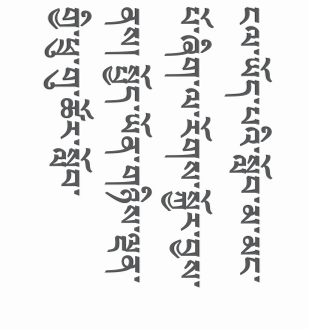ངལ་ཡོད་པའི་སློབ་མ་མང་པོ་ཞིག་ལ་རོགས་སྐྱོར་བྱས་ནས། སྤྱོད་ཡོན་གཉིས་ལྡན་གྱི་ཕྲུ་གུ་ཚོར་སློབ་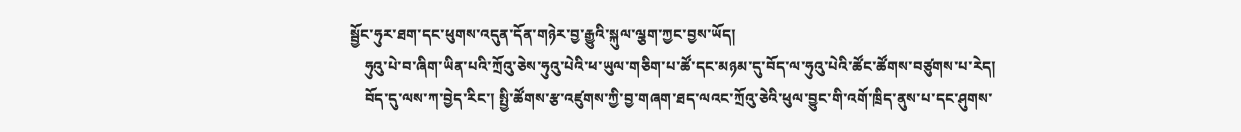སྦྱོང་ཧུར་ཐག་དང་ཕུགས་འདུན་དོན་གཉེར་བྱ་རྒྱུའི་སྐུལ་ལྕག་ཀྱང་བྱས་ཡོད།
    ཧུའུ་པེ་བ་ཞིག་ཡིན་པའི་ཀྲོའུ་ཅེས་ཧུའུ་པེའི་ཕ་ཡུལ་གཅིག་པ་ཚོ་དང་མཉམ་དུ་བོད་ལ་ཧུའུ་པེའི་ཚོང་ཚོགས་བཙུགས་པ་རེད།
    བོད་དུ་ལས་ཀ་བྱེད་རིང་། སྤྱི་ཚོགས་རྩ་འཛུགས་ཀྱི་བྱ་གཞག་ཐད་ལའང་ཀྲོའུ་ཅེའི་ཕུལ་བྱུང་གི་འགོ་ཁྲིད་ནུས་པ་དང་ཤུགས་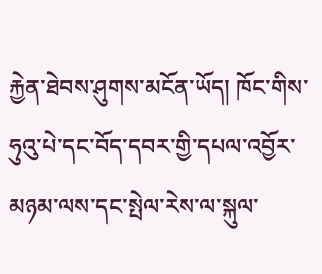རྐྱེན་ཐེབས་ཤུགས་མངོན་ཡོད། ཁོང་གིས་ཧུའུ་པེ་དང་བོད་དབར་གྱི་དཔལ་འབྱོར་མཉམ་ལས་དང་སྤེལ་རེས་ལ་སྐུལ་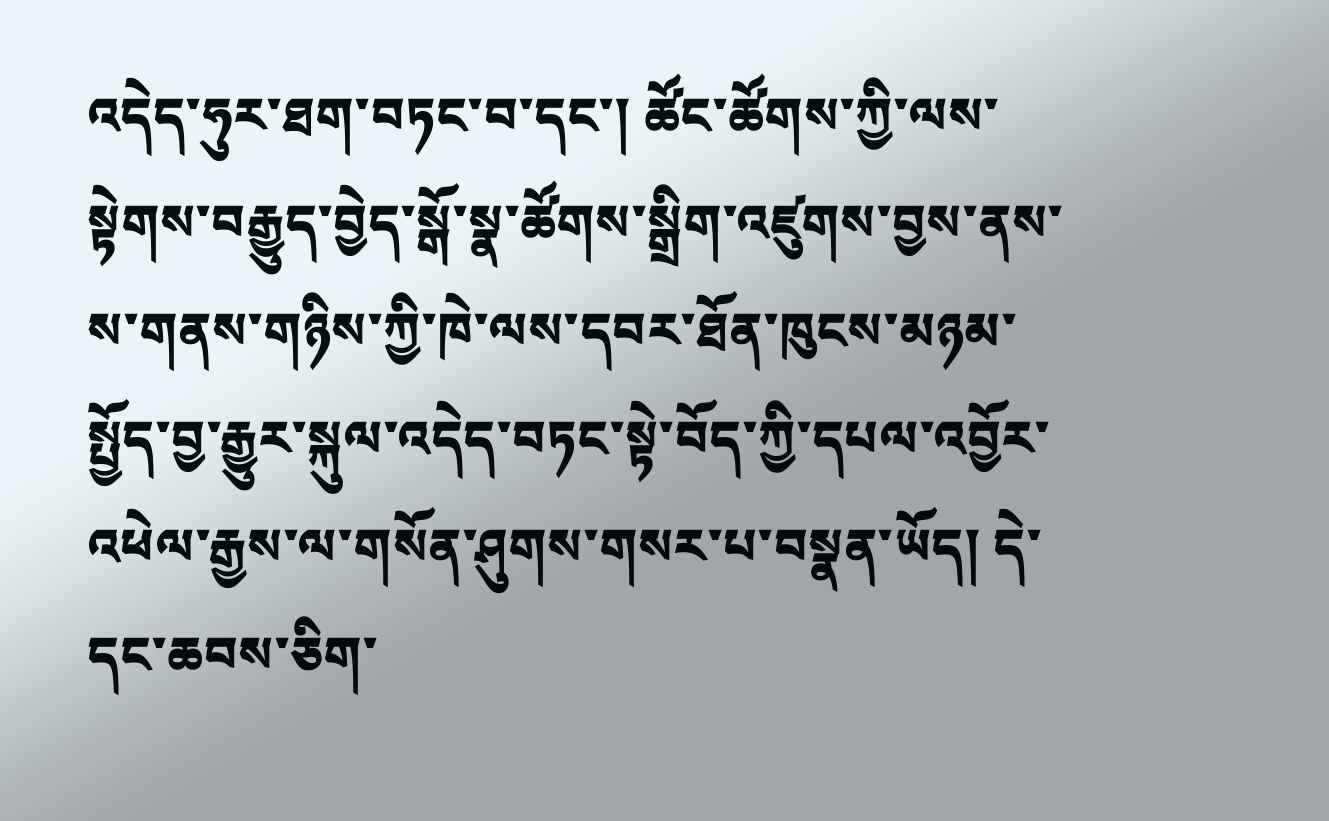འདེད་ཧུར་ཐག་བཏང་བ་དང་། ཚོང་ཚོགས་ཀྱི་ལས་སྟེགས་བརྒྱུད་བྱེད་སྒོ་སྣ་ཚོགས་སྒྲིག་འཛུགས་བྱས་ནས་ས་གནས་གཉིས་ཀྱི་ཁེ་ལས་དབར་ཐོན་ཁུངས་མཉམ་སྤྱོད་བྱ་རྒྱུར་སྐུལ་འདེད་བཏང་སྟེ་བོད་ཀྱི་དཔལ་འབྱོར་འཕེལ་རྒྱས་ལ་གསོན་ཤུགས་གསར་པ་བསྣན་ཡོད། དེ་དང་ཆབས་ཅིག་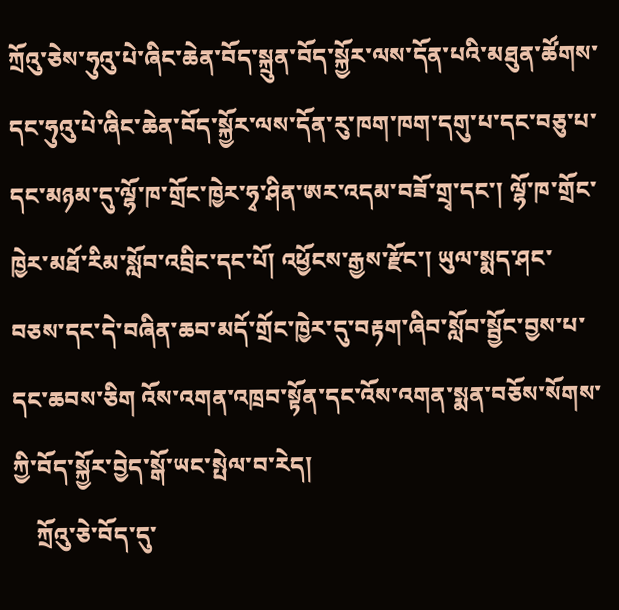ཀྲོའུ་ཅེས་ཧུའུ་པེ་ཞིང་ཆེན་བོད་སྐྲུན་བོད་སྐྱོར་ལས་དོན་པའི་མཐུན་ཚོགས་དང་ཧུའུ་པེ་ཞིང་ཆེན་བོད་སྐྱོར་ལས་དོན་རུ་ཁག་ཁག་དགུ་པ་དང་བཅུ་པ་དང་མཉམ་དུ་ལྷོ་ཁ་གྲོང་ཁྱེར་ཧྭ་ཤིན་ཨར་འདམ་བཟོ་གྲྭ་དང་། ལྷོ་ཁ་གྲོང་ཁྱེར་མཐོ་རིམ་སློབ་འབྲིང་དང་པོ། འཕྱོངས་རྒྱས་རྫོང་། ཡུལ་སྨད་ཤང་བཅས་དང་དེ་བཞིན་ཆབ་མདོ་གྲོང་ཁྱེར་དུ་བརྟག་ཞིབ་སློབ་སྦྱོང་བྱས་པ་དང་ཆབས་ཅིག འོས་འགན་འཁྲབ་སྟོན་དང་འོས་འགན་སྨན་བཅོས་སོགས་ཀྱི་བོད་སྐྱོར་བྱེད་སྒོ་ཡང་སྤེལ་བ་རེད།
    ཀྲོའུ་ཅེ་བོད་དུ་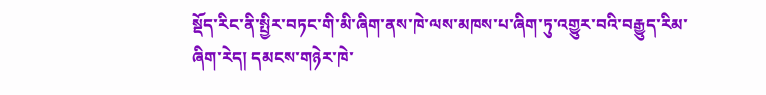སྡོད་རིང་ནི་སྤྱིར་བཏང་གི་མི་ཞིག་ནས་ཁེ་ལས་མཁས་པ་ཞིག་ཏུ་འགྱུར་བའི་བརྒྱུད་རིམ་ཞིག་རེད། དམངས་གཉེར་ཁེ་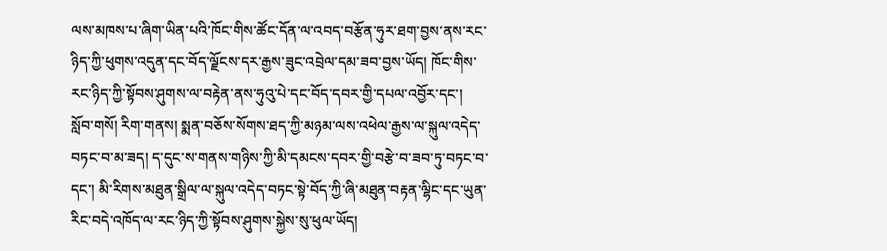ལས་མཁས་པ་ཞིག་ཡིན་པའི་ཁོང་གིས་ཚོང་དོན་ལ་འབད་བརྩོན་ཧུར་ཐག་བྱས་ནས་རང་ཉིད་ཀྱི་ཕུགས་འདུན་དང་བོད་ལྗོངས་དར་རྒྱས་ཟུང་འབྲེལ་དམ་ཟབ་བྱས་ཡོད། ཁོང་གིས་རང་ཉིད་ཀྱི་སྟོབས་ཤུགས་ལ་བརྟེན་ནས་ཧུའུ་པེ་དང་བོད་དབར་གྱི་དཔལ་འབྱོར་དང་། སློབ་གསོ། རིག་གནས། སྨན་བཅོས་སོགས་ཐད་ཀྱི་མཉམ་ལས་འཕེལ་རྒྱས་ལ་སྐུལ་འདེད་བཏང་བ་མ་ཟད། ད་དུང་ས་གནས་གཉིས་ཀྱི་མི་དམངས་དབར་གྱི་བརྩེ་བ་ཟབ་ཏུ་བཏང་བ་དང་། མི་རིགས་མཐུན་སྒྲིལ་ལ་སྐུལ་འདེད་བཏང་སྟེ་བོད་ཀྱི་ཞི་མཐུན་བརྟན་ལྷིང་དང་ཡུན་རིང་བདེ་འཁོད་ལ་རང་ཉིད་ཀྱི་སྟོབས་ཤུགས་སྐྱེས་སུ་ཕུལ་ཡོད།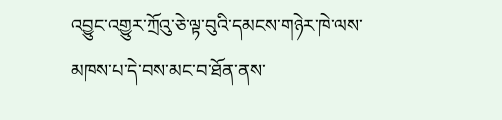འབྱུང་འགྱུར་ཀྲོའུ་ཅེ་ལྟ་བུའི་དམངས་གཉེར་ཁེ་ལས་མཁས་པ་དེ་བས་མང་བ་ཐོན་ནས་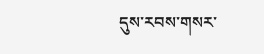དུས་རབས་གསར་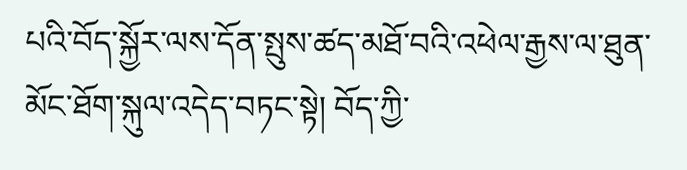པའི་བོད་སྐྱོར་ལས་དོན་སྤུས་ཚད་མཐོ་བའི་འཕེལ་རྒྱས་ལ་ཐུན་མོང་ཐོག་སྐུལ་འདེད་བཏང་སྟེ། བོད་ཀྱི་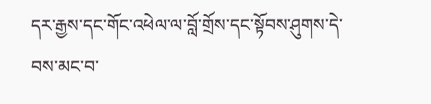དར་རྒྱས་དང་གོང་འཕེལ་ལ་བློ་གྲོས་དང་སྟོབས་ཤུགས་དེ་བས་མང་བ་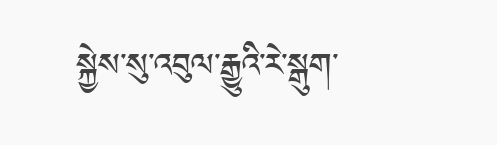སྐྱེས་སུ་འབུལ་རྒྱུའི་རེ་སྒུག་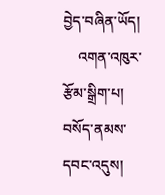བྱེད་བཞིན་ཡོད།
    འགན་འཁུར་རྩོམ་སྒྲིག་པ། བསོད་ནམས་དབང་འདུས།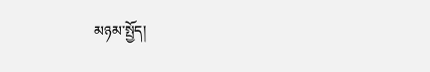མཉམ་སྤྱོད།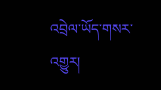འབྲེལ་ཡོད་གསར་འགྱུར།